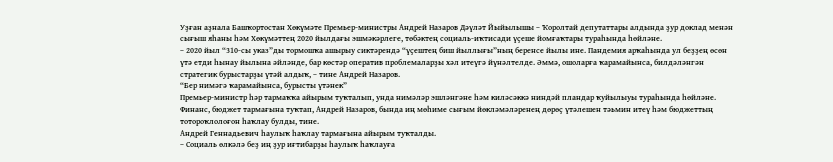Уҙған аҙнала Башҡортостан Хөкүмәте Премьер-министры Андрей Назаров Дәүләт Йыйылышы – Ҡоролтай депутаттары алдында ҙур доклад менән сығыш яһаны һәм Хөкүмәттең 2020 йылдағы эшмәкәрлеге, төбәктең социаль-иҡтисади үҫеше йомғаҡтары тураһында һөйләне.
– 2020 йыл “310-сы указ”ды тормошҡа ашырыу сиктәрендә “үҫештең биш йыллығы”ның беренсе йылы ине. Пандемия арҡаһында ул беҙҙең өсөн үтә етди һынау йылына әйләнде, бар көстәр оператив проблемаларҙы хәл итеүгә йүнәлтелде. Әммә, ошоларға ҡарамайынса, билдәләнгән стратегик бурыстарҙы үтәй алдыҡ, – тине Андрей Назаров.
“Бер нимәгә ҡарамайынса, бурысты үтәнек”
Премьер-министр һәр тармаҡҡа айырым туҡталып, унда нимәләр эшләнгәне һәм киләсәккә ниндәй пландар ҡуйылыуы тураһында һөйләне. Финанс, бюджет тармағына туҡтап, Андрей Назаров, бында иң мөһиме сығым йөкләмәләренең дөрөҫ үтәлешен тәьмин итеү һәм бюджеттың тотороҡлолоғон һаҡлау булды, тине.
Андрей Геннадьевич һаулыҡ һаҡлау тармағына айырым туҡталды.
– Социаль өлкәлә беҙ иң ҙур иғтибарҙы һаулыҡ һаҡлауға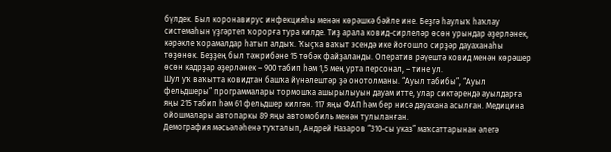бүлдек. Был коронавирус инфекцияһы менән көрәшкә бәйле ине. Беҙгә һаулыҡ һаҡлау системаһын үҙгәртеп ҡорорға тура килде. Тиҙ арала ковид-сирлеләр өсөн урындар әҙерләнек, кәрәкле ҡорамалдар һатып алдыҡ. Ҡыҫҡа ваҡыт эсендә ике йоғошло сирҙәр дауаханаһы төҙөнөк. Беҙҙең был тәжрибәне 15 төбәк файҙаланды. Оператив рәүештә ковид менән көрәшер өсөн кадрҙар әҙерләнек – 900 табип һәм 1,5 мең урта персонал, – тине ул.
Шул уҡ ваҡытта ковидтан башҡа йүнәлештәр ҙә онотолманы. “Ауыл табибы”, “Ауыл фельдшеры” программалары тормошҡа ашырылыуын дауам итте, улар сиктәрендә ауылдарға яңы 215 табип һәм 61 фельдшер килгән. 117 яңы ФАП һәм бер нисә дауахана асылған. Медицина ойошмалары автопаркы 89 яңы автомобиль менән тулыланған.
Демография мәсьәләһенә туҡталып, Андрей Назаров “310-сы указ” маҡсаттарынан әлегә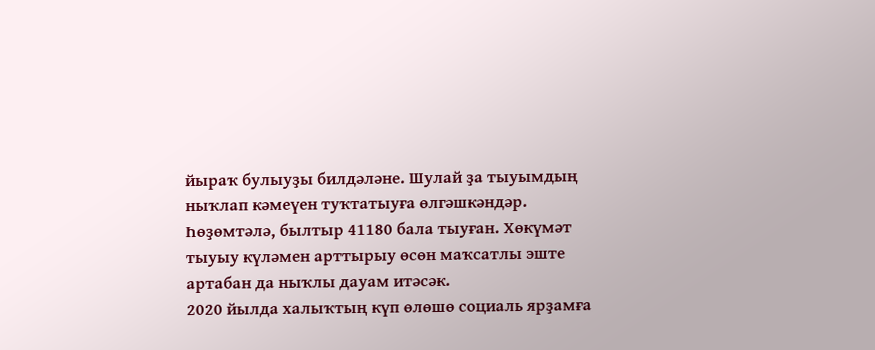йыраҡ булыуҙы билдәләне. Шулай ҙа тыуымдың ныҡлап кәмеүен туҡтатыуға өлгәшкәндәр. Һөҙөмтәлә, былтыр 41180 бала тыуған. Хөкүмәт тыуыу күләмен арттырыу өсөн маҡсатлы эште артабан да ныҡлы дауам итәсәк.
2020 йылда халыҡтың күп өлөшө социаль ярҙамға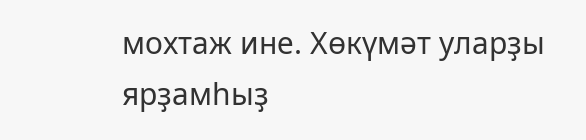мохтаж ине. Хөкүмәт уларҙы ярҙамһыҙ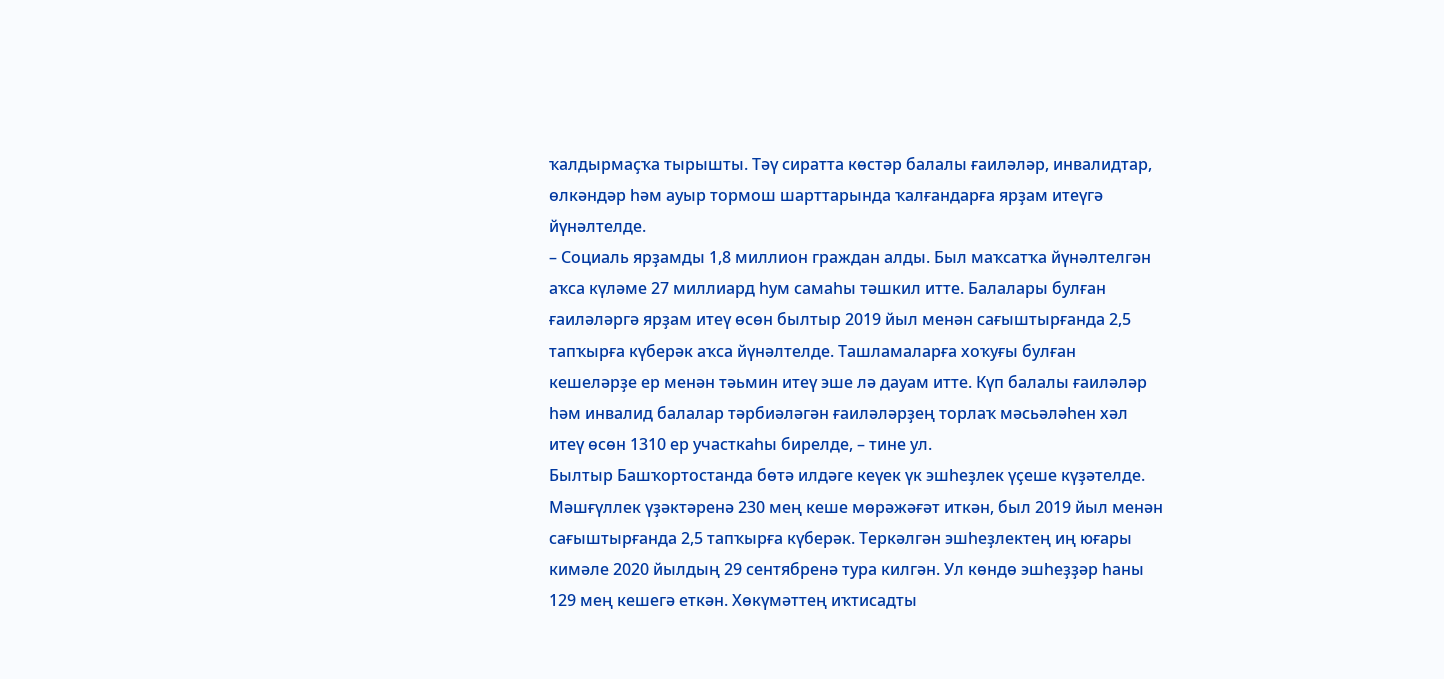ҡалдырмаҫҡа тырышты. Тәү сиратта көстәр балалы ғаиләләр, инвалидтар, өлкәндәр һәм ауыр тормош шарттарында ҡалғандарға ярҙам итеүгә йүнәлтелде.
– Социаль ярҙамды 1,8 миллион граждан алды. Был маҡсатҡа йүнәлтелгән аҡса күләме 27 миллиард һум самаһы тәшкил итте. Балалары булған ғаиләләргә ярҙам итеү өсөн былтыр 2019 йыл менән сағыштырғанда 2,5 тапҡырға күберәк аҡса йүнәлтелде. Ташламаларға хоҡуғы булған кешеләрҙе ер менән тәьмин итеү эше лә дауам итте. Күп балалы ғаиләләр һәм инвалид балалар тәрбиәләгән ғаиләләрҙең торлаҡ мәсьәләһен хәл итеү өсөн 1310 ер участкаһы бирелде, – тине ул.
Былтыр Башҡортостанда бөтә илдәге кеүек үк эшһеҙлек үҫеше күҙәтелде. Мәшғүллек үҙәктәренә 230 мең кеше мөрәжәғәт иткән, был 2019 йыл менән сағыштырғанда 2,5 тапҡырға күберәк. Теркәлгән эшһеҙлектең иң юғары кимәле 2020 йылдың 29 сентябренә тура килгән. Ул көндө эшһеҙҙәр һаны 129 мең кешегә еткән. Хөкүмәттең иҡтисадты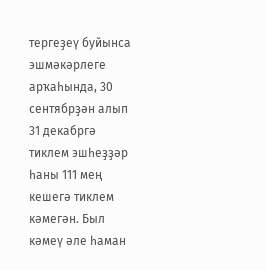тергеҙеү буйынса эшмәкәрлеге арҡаһында, 30 сентябрҙән алып 31 декабргә тиклем эшһеҙҙәр һаны 111 мең кешегә тиклем кәмегән. Был кәмеү әле һаман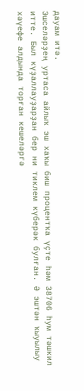дауам итә.
Эшселәрҙең уртаса айлыҡ эш хаҡы биш процентҡа үҫте һәм 38706 һум тәшкил итте. Был күҙаллауҙарҙан бер ни тиклем күберәк булған. Ә эштән ҡыуылыу хәүефе алдында торған кешеләргә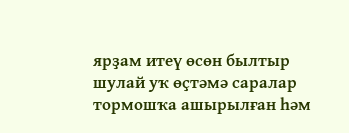ярҙам итеү өсөн былтыр шулай уҡ өҫтәмә саралар тормошҡа ашырылған һәм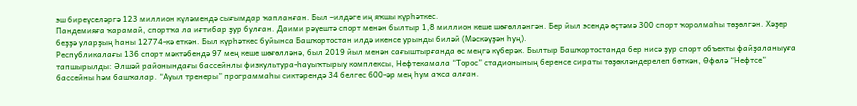эш биреүселәргә 123 миллион күләмендә сығымдар ҡапланған. Был –илдәге иң яҡшы күрһәткес.
Пандемияға ҡарамай, спортҡа ла иғтибар ҙур булған. Даими рәүештә спорт менән былтыр 1,8 миллион кеше шөғөлләнгән. Бер йыл эсендә өҫтәмә 300 спорт ҡоролмаһы төҙөлгән. Хәҙер беҙҙә уларҙың һаны 12774-кә еткән. Был күрһәткес буйынса Башҡортостан илдә икенсе урынды биләй (Мәскәүҙән һуң).
Республикалағы 136 спорт мәктәбендә 97 мең кеше шөғөлләнә, был 2019 йыл менән сағыштырғанда өс меңгә күберәк. Былтыр Башҡортостанда бер нисә ҙур спорт объекты файҙаланыуға тапшырылды: Әлшәй районындағы бассейнлы физкультура-һауыҡтырыу комплексы, Нефтекамала “Торос” стадионының беренсе сираты төҙөкләндерелеп бөткән, Өфөлә “Нефтсе” бассейны һәм башҡалар. “Ауыл тренеры” программаһы сиктәрендә 34 белгес 600-әр мең һум аҡса алған.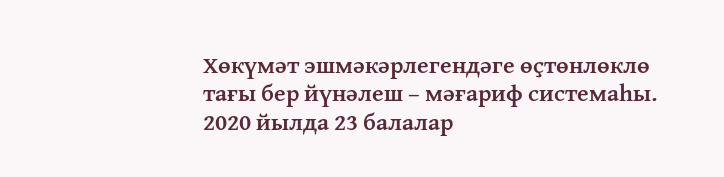Хөкүмәт эшмәкәрлегендәге өҫтөнлөклө тағы бер йүнәлеш – мәғариф системаһы. 2020 йылда 23 балалар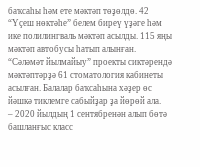баҡсаһы һәм ете мәктәп төҙөлдө. 42 “Үҫеш нөктәһе” белем биреү үҙәге һәм ике полилингваль мәктәп асылды. 115 яңы мәктәп автобусы һатып алынған. “Сәләмәт йылмайыу” проекты сиктәрендә мәктәптәрҙә 61 стоматология кабинеты асылған. Балалар баҡсаһына хәҙер өс йәшкә тиклемге сабыйҙар ҙа йөрөй ала.
– 2020 йылдың 1 сентябренән алып бөтә башланғыс класс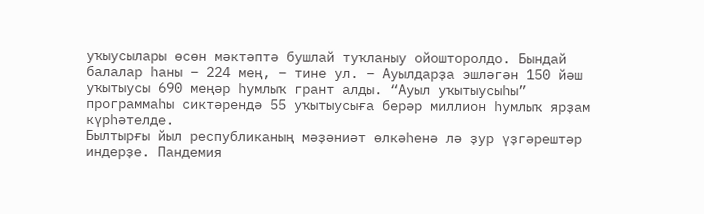уҡыусылары өсөн мәктәптә бушлай туҡланыу ойошторолдо. Бындай балалар һаны – 224 мең, – тине ул. – Ауылдарҙа эшләгән 150 йәш уҡытыусы 690 меңәр һумлыҡ грант алды. “Ауыл уҡытыусыһы” программаһы сиктәрендә 55 уҡытыусыға берәр миллион һумлыҡ ярҙам күрһәтелде.
Былтырғы йыл республиканың мәҙәниәт өлкәһенә лә ҙур үҙгәрештәр индерҙе. Пандемия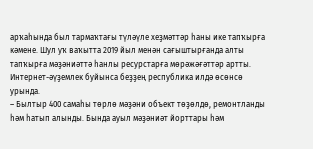арҡаһында был тармаҡтағы түләүле хеҙмәттәр һаны ике тапҡырға кәмене. Шул уҡ ваҡытта 2019 йыл менән сағыштырғанда алты тапҡырға мәҙәниәттә һанлы ресурстарға мөрәжәғәттәр артты. Интернет-әүҙемлек буйынса беҙҙең республика илдә өсөнсө урында.
– Былтыр 400 самаһы төрлө мәҙәни объект төҙөлдө, ремонтланды һәм һатып алынды. Бында ауыл мәҙәниәт йорттары һәм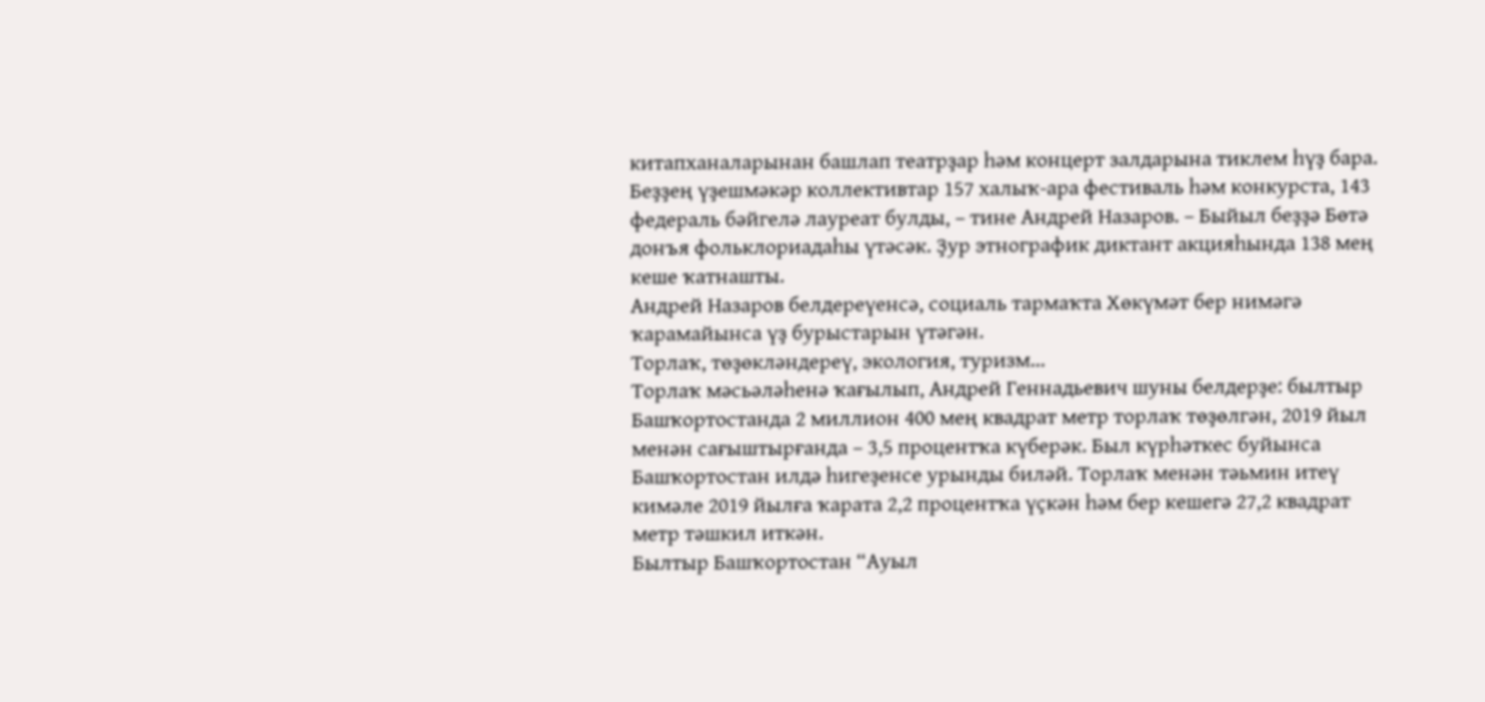китапханаларынан башлап театрҙар һәм концерт залдарына тиклем һүҙ бара. Беҙҙең үҙешмәкәр коллективтар 157 халыҡ-ара фестиваль һәм конкурста, 143 федераль бәйгелә лауреат булды, – тине Андрей Назаров. – Быйыл беҙҙә Бөтә донъя фольклориадаһы үтәсәк. Ҙур этнографик диктант акцияһында 138 мең кеше ҡатнашты.
Андрей Назаров белдереүенсә, социаль тармаҡта Хөкүмәт бер нимәгә ҡарамайынса үҙ бурыстарын үтәгән.
Торлаҡ, төҙөкләндереү, экология, туризм...
Торлаҡ мәсьәләһенә ҡағылып, Андрей Геннадьевич шуны белдерҙе: былтыр Башҡортостанда 2 миллион 400 мең квадрат метр торлаҡ төҙөлгән, 2019 йыл менән сағыштырғанда – 3,5 процентҡа күберәк. Был күрһәткес буйынса Башҡортостан илдә һигеҙенсе урынды биләй. Торлаҡ менән тәьмин итеү кимәле 2019 йылға ҡарата 2,2 процентҡа үҫкән һәм бер кешегә 27,2 квадрат метр тәшкил иткән.
Былтыр Башҡортостан “Ауыл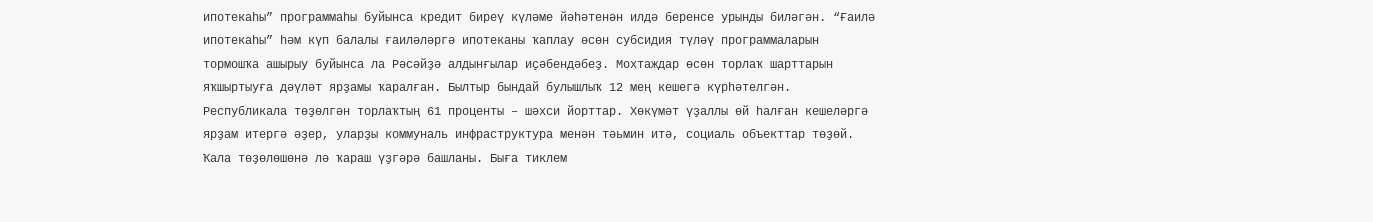ипотекаһы” программаһы буйынса кредит биреү күләме йәһәтенән илдә беренсе урынды биләгән. “Ғаилә ипотекаһы” һәм күп балалы ғаиләләргә ипотеканы ҡаплау өсөн субсидия түләү программаларын тормошҡа ашырыу буйынса ла Рәсәйҙә алдынғылар иҫәбендәбеҙ. Мохтаждар өсөн торлаҡ шарттарын яҡшыртыуға дәүләт ярҙамы ҡаралған. Былтыр бындай булышлыҡ 12 мең кешегә күрһәтелгән.
Республикала төҙөлгән торлаҡтың 61 проценты – шәхси йорттар. Хөкүмәт үҙаллы өй һалған кешеләргә ярҙам итергә әҙер, уларҙы коммуналь инфраструктура менән тәьмин итә, социаль объекттар төҙөй.
Ҡала төҙөлөшөнә лә ҡараш үҙгәрә башланы. Быға тиклем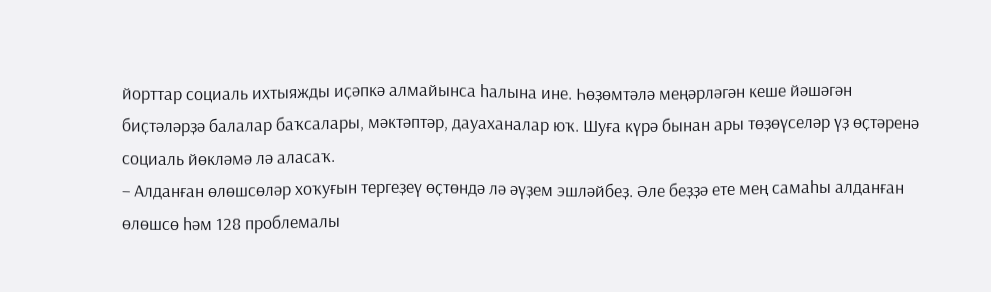йорттар социаль ихтыяжды иҫәпкә алмайынса һалына ине. Һөҙөмтәлә меңәрләгән кеше йәшәгән биҫтәләрҙә балалар баҡсалары, мәктәптәр, дауаханалар юҡ. Шуға күрә бынан ары төҙөүселәр үҙ өҫтәренә социаль йөкләмә лә аласаҡ.
– Алданған өлөшсөләр хоҡуғын тергеҙеү өҫтөндә лә әүҙем эшләйбеҙ. Әле беҙҙә ете мең самаһы алданған өлөшсө һәм 128 проблемалы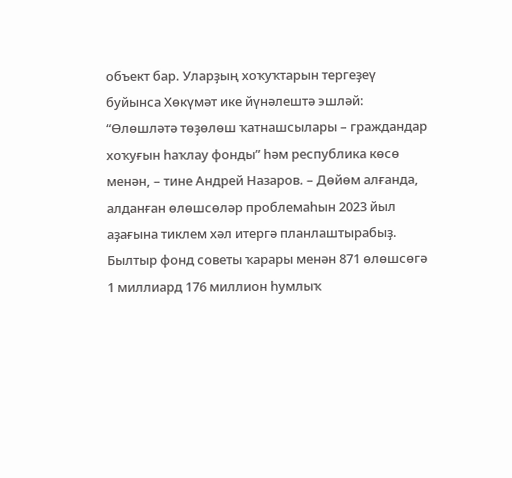объект бар. Уларҙың хоҡуҡтарын тергеҙеү буйынса Хөкүмәт ике йүнәлештә эшләй: “Өлөшләтә төҙөлөш ҡатнашсылары – граждандар хоҡуғын һаҡлау фонды” һәм республика көсө менән, – тине Андрей Назаров. – Дөйөм алғанда, алданған өлөшсөләр проблемаһын 2023 йыл аҙағына тиклем хәл итергә планлаштырабыҙ.
Былтыр фонд советы ҡарары менән 871 өлөшсөгә 1 миллиард 176 миллион һумлыҡ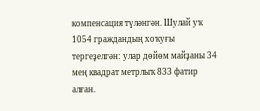компенсация түләнгән. Шулай уҡ 1054 граждандың хоҡуғы тергеҙелгән: улар дөйөм майҙаны 34 мең квадрат метрлыҡ 833 фатир алған.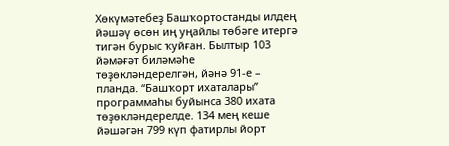Хөкүмәтебеҙ Башҡортостанды илдең йәшәү өсөн иң уңайлы төбәге итергә тигән бурыс ҡуйған. Былтыр 103 йәмәғәт биләмәһе төҙөкләндерелгән, йәнә 91-е – планда. “Башҡорт ихаталары” программаһы буйынса 380 ихата төҙөкләндерелде. 134 мең кеше йәшәгән 799 күп фатирлы йорт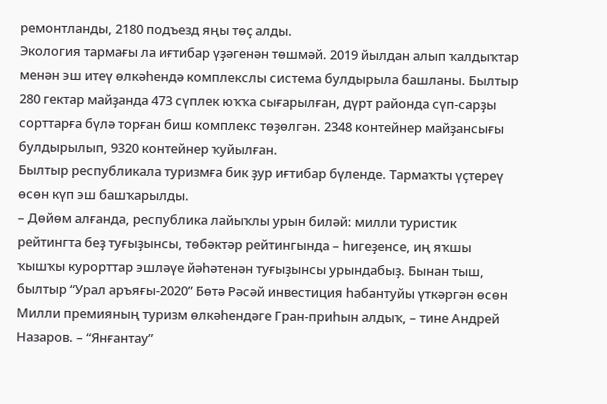ремонтланды, 2180 подъезд яңы төҫ алды.
Экология тармағы ла иғтибар үҙәгенән төшмәй. 2019 йылдан алып ҡалдыҡтар менән эш итеү өлкәһендә комплекслы система булдырыла башланы. Былтыр 280 гектар майҙанда 473 сүплек юҡҡа сығарылған, дүрт районда сүп-сарҙы сорттарға бүлә торған биш комплекс төҙөлгән. 2348 контейнер майҙансығы булдырылып, 9320 контейнер ҡуйылған.
Былтыр республикала туризмға бик ҙур иғтибар бүленде. Тармаҡты үҫтереү өсөн күп эш башҡарылды.
– Дөйөм алғанда, республика лайыҡлы урын биләй: милли туристик рейтингта беҙ туғыҙынсы, төбәктәр рейтингында – һигеҙенсе, иң яҡшы ҡышҡы курорттар эшләүе йәһәтенән туғыҙынсы урындабыҙ. Бынан тыш, былтыр “Урал аръяғы-2020” Бөтә Рәсәй инвестиция һабантуйы үткәргән өсөн Милли премияның туризм өлкәһендәге Гран-приһын алдыҡ, – тине Андрей Назаров. – “Янғантау”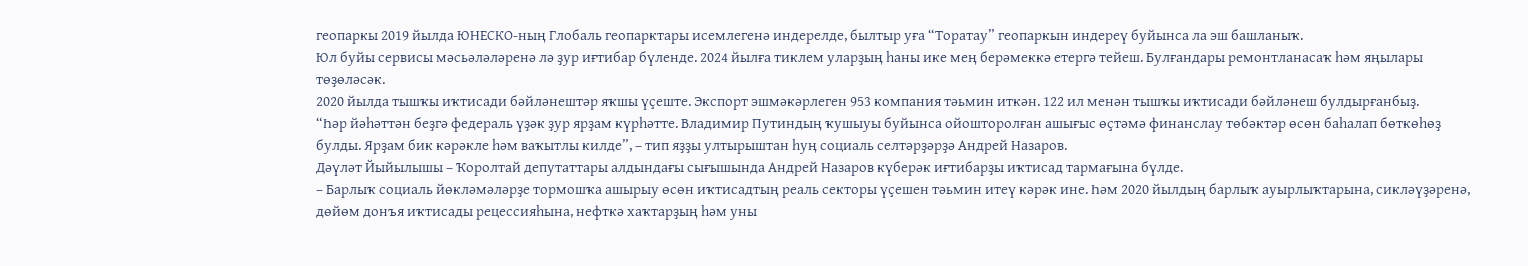геопаркы 2019 йылда ЮНЕСКО-ның Глобаль геопарктары исемлегенә индерелде, былтыр уға “Торатау” геопаркын индереү буйынса ла эш башланыҡ.
Юл буйы сервисы мәсьәләләренә лә ҙур иғтибар бүленде. 2024 йылға тиклем уларҙың һаны ике мең берәмеккә етергә тейеш. Булғандары ремонтланасаҡ һәм яңылары төҙөләсәк.
2020 йылда тышҡы иҡтисади бәйләнештәр яҡшы үҫеште. Экспорт эшмәкәрлеген 953 компания тәьмин иткән. 122 ил менән тышҡы иҡтисади бәйләнеш булдырғанбыҙ.
“Һәр йәһәттән беҙгә федераль үҙәк ҙур ярҙам күрһәтте. Владимир Путиндың ҡушыуы буйынса ойошторолған ашығыс өҫтәмә финанслау төбәктәр өсөн баһалап бөткөһөҙ булды. Ярҙам бик кәрәкле һәм ваҡытлы килде”, – тип яҙҙы ултырыштан һуң социаль селтәрҙәрҙә Андрей Назаров.
Дәүләт Йыйылышы – Ҡоролтай депутаттары алдындағы сығышында Андрей Назаров күберәк иғтибарҙы иҡтисад тармағына бүлде.
– Барлыҡ социаль йөкләмәләрҙе тормошҡа ашырыу өсөн иҡтисадтың реаль секторы үҫешен тәьмин итеү кәрәк ине. Һәм 2020 йылдың барлыҡ ауырлыҡтарына, сикләүҙәренә, дөйөм донъя иҡтисады рецессияһына, нефткә хаҡтарҙың һәм уны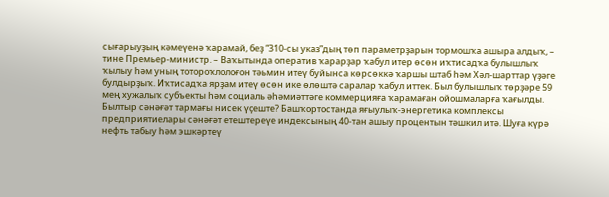сығарыуҙың кәмеүенә ҡарамай, беҙ “310-сы указ”дың төп параметрҙарын тормошҡа ашыра алдыҡ, – тине Премьер-министр. – Ваҡытында оператив ҡарарҙар ҡабул итер өсөн иҡтисадҡа булышлыҡ ҡылыу һәм уның тотороҡлолоғон тәьмин итеү буйынса көрсөккә ҡаршы штаб һәм Хәл-шарттар үҙәге булдырҙыҡ. Иҡтисадҡа ярҙам итеү өсөн ике өлөштә саралар ҡабул иттек. Был булышлыҡ төрҙәре 59 мең хужалыҡ субъекты һәм социаль әһәмиәттәге коммерцияға ҡарамаған ойошмаларға ҡағылды.
Былтыр сәнәғәт тармағы нисек үҫеште? Башҡортостанда яғыулыҡ-энергетика комплексы предприятиелары сәнәғәт етештереүе индексының 40-тан ашыу процентын тәшкил итә. Шуға күрә нефть табыу һәм эшкәртеү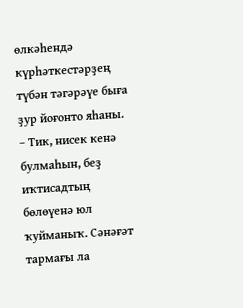өлкәһендә күрһәткестәрҙең түбән тәгәрәүе быға ҙур йоғонто яһаны.
– Тик, нисек кенә булмаһын, беҙ иҡтисадтың бөлөүенә юл ҡуйманыҡ. Сәнәғәт тармағы ла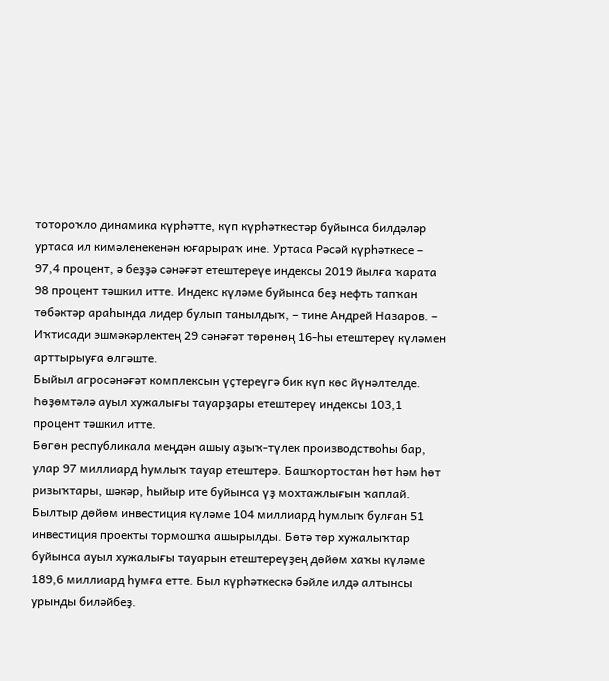тотороҡло динамика күрһәтте, күп күрһәткестәр буйынса билдәләр уртаса ил кимәленекенән юғарыраҡ ине. Уртаса Рәсәй күрһәткесе – 97,4 процент, ә беҙҙә сәнәғәт етештереүе индексы 2019 йылға ҡарата 98 процент тәшкил итте. Индекс күләме буйынса беҙ нефть тапҡан төбәктәр араһында лидер булып танылдыҡ, – тине Андрей Назаров. – Иҡтисади эшмәкәрлектең 29 сәнәғәт төрөнөң 16-һы етештереү күләмен арттырыуға өлгәште.
Быйыл агросәнәғәт комплексын үҫтереүгә бик күп көс йүнәлтелде. Һөҙөмтәлә ауыл хужалығы тауарҙары етештереү индексы 103,1 процент тәшкил итте.
Бөгөн республикала меңдән ашыу аҙыҡ-түлек производствоһы бар, улар 97 миллиард һумлыҡ тауар етештерә. Башҡортостан һөт һәм һөт ризыҡтары, шәкәр, һыйыр ите буйынса үҙ мохтажлығын ҡаплай.
Былтыр дөйөм инвестиция күләме 104 миллиард һумлыҡ булған 51 инвестиция проекты тормошҡа ашырылды. Бөтә төр хужалыҡтар буйынса ауыл хужалығы тауарын етештереүҙең дөйөм хаҡы күләме 189,6 миллиард һумға етте. Был күрһәткескә бәйле илдә алтынсы урынды биләйбеҙ.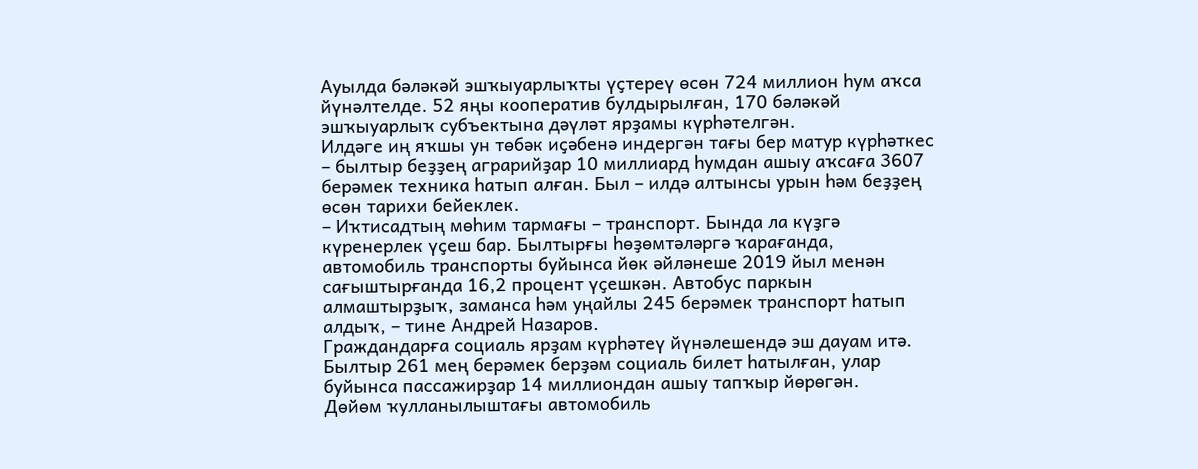Ауылда бәләкәй эшҡыуарлыҡты үҫтереү өсөн 724 миллион һум аҡса йүнәлтелде. 52 яңы кооператив булдырылған, 170 бәләкәй эшҡыуарлыҡ субъектына дәүләт ярҙамы күрһәтелгән.
Илдәге иң яҡшы ун төбәк иҫәбенә индергән тағы бер матур күрһәткес – былтыр беҙҙең аграрийҙар 10 миллиард һумдан ашыу аҡсаға 3607 берәмек техника һатып алған. Был – илдә алтынсы урын һәм беҙҙең өсөн тарихи бейеклек.
– Иҡтисадтың мөһим тармағы – транспорт. Бында ла күҙгә күренерлек үҫеш бар. Былтырғы һөҙөмтәләргә ҡарағанда, автомобиль транспорты буйынса йөк әйләнеше 2019 йыл менән сағыштырғанда 16,2 процент үҫешкән. Автобус паркын алмаштырҙыҡ, заманса һәм уңайлы 245 берәмек транспорт һатып алдыҡ, – тине Андрей Назаров.
Граждандарға социаль ярҙам күрһәтеү йүнәлешендә эш дауам итә. Былтыр 261 мең берәмек берҙәм социаль билет һатылған, улар буйынса пассажирҙар 14 миллиондан ашыу тапҡыр йөрөгән.
Дөйөм ҡулланылыштағы автомобиль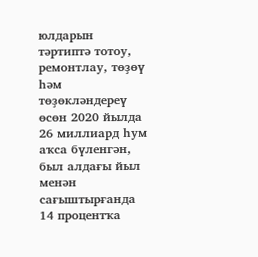юлдарын тәртиптә тотоу, ремонтлау, төҙөү һәм төҙөкләндереү өсөн 2020 йылда 26 миллиард һум аҡса бүленгән, был алдағы йыл менән сағыштырғанда 14 процентҡа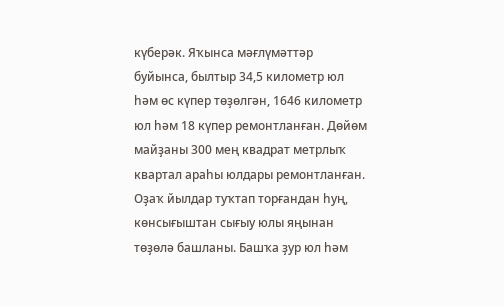күберәк. Яҡынса мәғлүмәттәр буйынса, былтыр 34,5 километр юл һәм өс күпер төҙөлгән, 1646 километр юл һәм 18 күпер ремонтланған. Дөйөм майҙаны 300 мең квадрат метрлыҡ квартал араһы юлдары ремонтланған.
Оҙаҡ йылдар туҡтап торғандан һуң, көнсығыштан сығыу юлы яңынан төҙөлә башланы. Башҡа ҙур юл һәм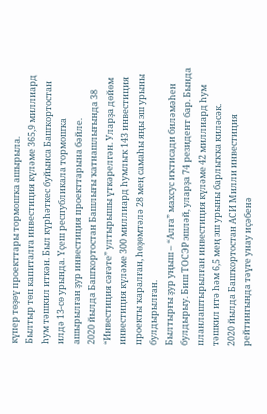күпер төҙөү проекттары тормошҡа ашырыла.
Былтыр төп капиталға инвестиция күләме 365,9 миллиард һум тәшкил иткән. Был күрһәткес буйынса Башҡортостан илдә 13-сө урында. Үҫеш республикала тормошҡа ашырылған ҙур инвестиция проекттарына бәйле.
2020 йылда Башҡортостан Башлығы ҡатнашлығында 38 “Инвестиция сәғәте” ултырышы үткәрелгән. Уларҙа дөйөм инвестиция күләме 300 миллиард һумлыҡ 143 инвестиция проекты ҡаралған, һөҙөмтәлә 28 мең самаһы яңы эш урыны булдырылған.
Былтырғы ҙур уңыш – “Алға” махсус иҡтисади биләмәһен булдырыу. Биш ТОСЭР эшләй, уларҙа 74 резидент бар. Бында планлаштырылған инвестиция күләме 42 миллиард һум тәшкил итә һәм 6,5 мең эш урыны барлыҡҡа киләсәк.
2020 йылда Башҡортостан АСИ Милли инвестиция рейтингында тәүге унау иҫәбенә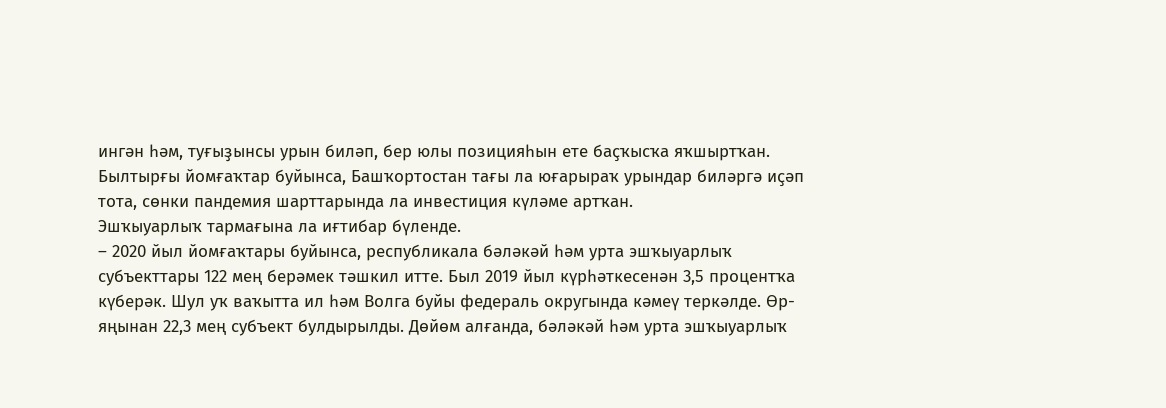ингән һәм, туғыҙынсы урын биләп, бер юлы позицияһын ете баҫҡысҡа яҡшыртҡан. Былтырғы йомғаҡтар буйынса, Башҡортостан тағы ла юғарыраҡ урындар биләргә иҫәп тота, сөнки пандемия шарттарында ла инвестиция күләме артҡан.
Эшҡыуарлыҡ тармағына ла иғтибар бүленде.
– 2020 йыл йомғаҡтары буйынса, республикала бәләкәй һәм урта эшҡыуарлыҡ субъекттары 122 мең берәмек тәшкил итте. Был 2019 йыл күрһәткесенән 3,5 процентҡа күберәк. Шул уҡ ваҡытта ил һәм Волга буйы федераль округында кәмеү теркәлде. Өр-яңынан 22,3 мең субъект булдырылды. Дөйөм алғанда, бәләкәй һәм урта эшҡыуарлыҡ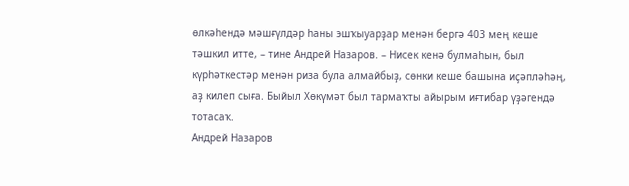өлкәһендә мәшғүлдәр һаны эшҡыуарҙар менән бергә 403 мең кеше тәшкил итте, – тине Андрей Назаров. – Нисек кенә булмаһын, был күрһәткестәр менән риза була алмайбыҙ, сөнки кеше башына иҫәпләһәң, аҙ килеп сыға. Быйыл Хөкүмәт был тармаҡты айырым иғтибар үҙәгендә тотасаҡ.
Андрей Назаров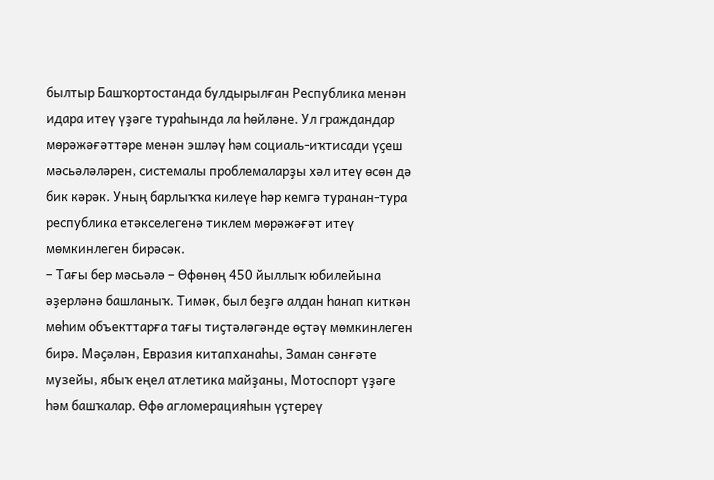былтыр Башҡортостанда булдырылған Республика менән идара итеү үҙәге тураһында ла һөйләне. Ул граждандар мөрәжәғәттәре менән эшләү һәм социаль-иҡтисади үҫеш мәсьәләләрен, системалы проблемаларҙы хәл итеү өсөн дә бик кәрәк. Уның барлыҡҡа килеүе һәр кемгә туранан-тура республика етәкселегенә тиклем мөрәжәғәт итеү мөмкинлеген бирәсәк.
– Тағы бер мәсьәлә – Өфөнөң 450 йыллыҡ юбилейына әҙерләнә башланыҡ. Тимәк, был беҙгә алдан һанап киткән мөһим объекттарға тағы тиҫтәләгәнде өҫтәү мөмкинлеген бирә. Мәҫәлән, Евразия китапханаһы, Заман сәнғәте музейы, ябыҡ еңел атлетика майҙаны, Мотоспорт үҙәге һәм башҡалар. Өфө агломерацияһын үҫтереү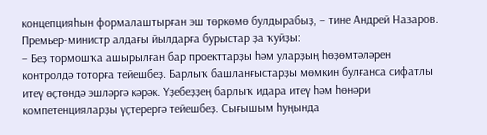концепцияһын формалаштырған эш төркөмө булдырабыҙ, – тине Андрей Назаров.
Премьер-министр алдағы йылдарға бурыстар ҙа ҡуйҙы:
– Беҙ тормошҡа ашырылған бар проекттарҙы һәм уларҙың һөҙөмтәләрен контролдә тоторға тейешбеҙ. Барлыҡ башланғыстарҙы мөмкин булғанса сифатлы итеү өҫтөндә эшләргә кәрәк. Үҙебеҙҙең барлыҡ идара итеү һәм һөнәри компетенцияларҙы үҫтерергә тейешбеҙ. Сығышым һуңында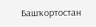Башҡортостан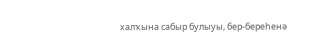халҡына сабыр булыуы, бер-береһенә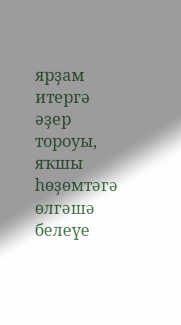ярҙам итергә әҙер тороуы, яҡшы һөҙөмтәгә өлгәшә белеүе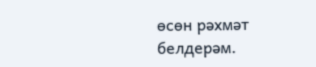өсөн рәхмәт белдерәм.